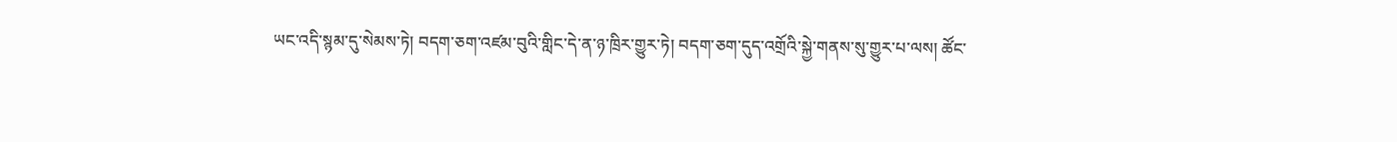ཡང་འདི་སྙམ་དུ་སེམས་ཏེ། བདག་ཅག་འཛམ་བུའི་གླིང་དེ་ན་ཉ་ཁྲིར་གྱུར་ཏེ། བདག་ཅག་དུད་འགྲོའི་སྐྱེ་གནས་སུ་གྱུར་པ་ལས། ཚོང་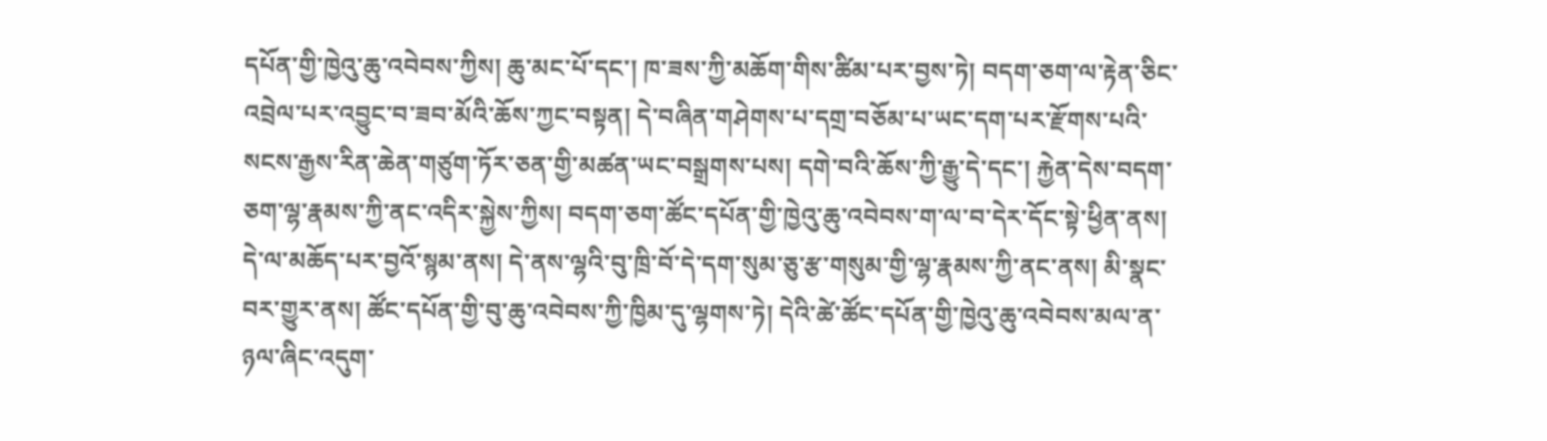དཔོན་གྱི་ཁྱེའུ་ཆུ་འབེབས་ཀྱིས། ཆུ་མང་པོ་དང་། ཁ་ཟས་ཀྱི་མཆོག་གིས་ཚིམ་པར་བྱས་ཏེ། བདག་ཅག་ལ་རྟེན་ཅིང་འབྲེལ་པར་འབྱུང་བ་ཟབ་མོའི་ཆོས་ཀྱང་བསྟན། དེ་བཞིན་གཤེགས་པ་དགྲ་བཅོམ་པ་ཡང་དག་པར་རྫོགས་པའི་སངས་རྒྱས་རིན་ཆེན་གཙུག་ཏོར་ཅན་གྱི་མཚན་ཡང་བསྒྲགས་པས། དགེ་བའི་ཆོས་ཀྱི་རྒྱུ་དེ་དང་། རྐྱེན་དེས་བདག་ཅག་ལྷ་རྣམས་ཀྱི་ནང་འདིར་སྐྱེས་ཀྱིས། བདག་ཅག་ཚོང་དཔོན་གྱི་ཁྱེའུ་ཆུ་འབེབས་ག་ལ་བ་དེར་དོང་སྟེ་ཕྱིན་ནས། དེ་ལ་མཆོད་པར་བྱའོ་སྙམ་ནས། དེ་ནས་ལྷའི་བུ་ཁྲི་བོ་དེ་དག་སུམ་ཅུ་རྩ་གསུམ་གྱི་ལྷ་རྣམས་ཀྱི་ནང་ནས། མི་སྣང་བར་གྱུར་ནས། ཚོང་དཔོན་གྱི་བུ་ཆུ་འབེབས་ཀྱི་ཁྱིམ་དུ་ལྷགས་ཏེ། དེའི་ཚེ་ཚོང་དཔོན་གྱི་ཁྱེའུ་ཆུ་འབེབས་མལ་ན་ཉལ་ཞིང་འདུག་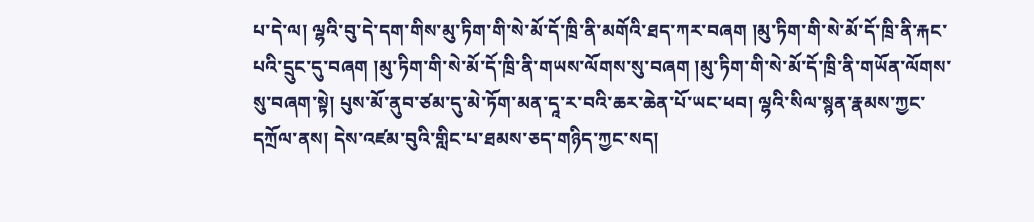པ་དེ་ལ། ལྷའི་བུ་དེ་དག་གིས་མུ་ཏིག་གི་སེ་མོ་དོ་ཁྲི་ནི་མགོའི་ཐད་ཀར་བཞག །མུ་ཏིག་གི་སེ་མོ་དོ་ཁྲི་ནི་རྐང་པའི་དྲུང་དུ་བཞག །མུ་ཏིག་གི་སེ་མོ་དོ་ཁྲི་ནི་གཡས་ལོགས་སུ་བཞག །མུ་ཏིག་གི་སེ་མོ་དོ་ཁྲི་ནི་གཡོན་ལོགས་སུ་བཞག་སྟེ། པུས་མོ་ནུབ་ཙམ་དུ་མེ་ཏོག་མན་དཱ་ར་བའི་ཆར་ཆེན་པོ་ཡང་ཕབ། ལྷའི་སིལ་སྙན་རྣམས་ཀྱང་དཀྲོལ་ནས། དེས་འཛམ་བུའི་གླིང་པ་ཐམས་ཅད་གཉིད་ཀྱང་སད།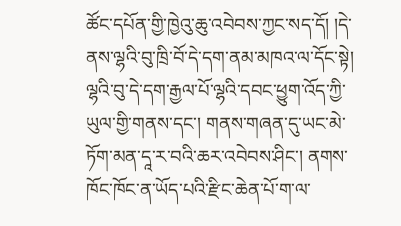ཚོང་དཔོན་གྱི་ཁྱེའུ་ཆུ་འབེབས་ཀྱང་སད་དོ། །དེ་ནས་ལྷའི་བུ་ཁྲི་བོ་དེ་དག་ནམ་མཁའ་ལ་དོང་སྟེ། ལྷའི་བུ་དེ་དག་རྒྱལ་པོ་ལྷའི་དབང་ཕྱུག་འོད་ཀྱི་ཡུལ་གྱི་གནས་དང་། གནས་གཞན་དུ་ཡང་མེ་ཏོག་མན་དཱ་ར་བའི་ཆར་འབེབས་ཤིང་། ནགས་ཁོང་ཁོང་ན་ཡོད་པའི་རྫིང་ཆེན་པོ་ག་ལ་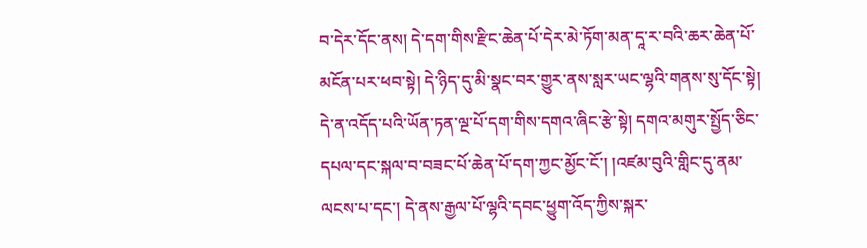བ་དེར་དོང་ནས། དེ་དག་གིས་རྫིང་ཆེན་པོ་དེར་མེ་ཏོག་མན་དཱ་ར་བའི་ཆར་ཆེན་པོ་མངོན་པར་ཕབ་སྟེ། དེ་ཉིད་དུ་མི་སྣང་བར་གྱུར་ནས་སླར་ཡང་ལྷའི་གནས་སུ་དོང་སྟེ། དེ་ན་འདོད་པའི་ཡོན་ཏན་ལྔ་པོ་དག་གིས་དགའ་ཞིང་རྩེ་སྟེ། དགའ་མགུར་སྤྱོད་ཅིང་དཔལ་དང་སྐལ་བ་བཟང་པོ་ཆེན་པོ་དག་ཀྱང་མྱོང་ངོ་། །འཛམ་བུའི་གླིང་དུ་ནམ་ལངས་པ་དང་། དེ་ནས་རྒྱལ་པོ་ལྷའི་དབང་ཕྱུག་འོད་ཀྱིས་སྐར་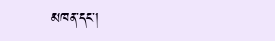མཁན་དང་།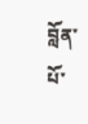བློན་པོ་